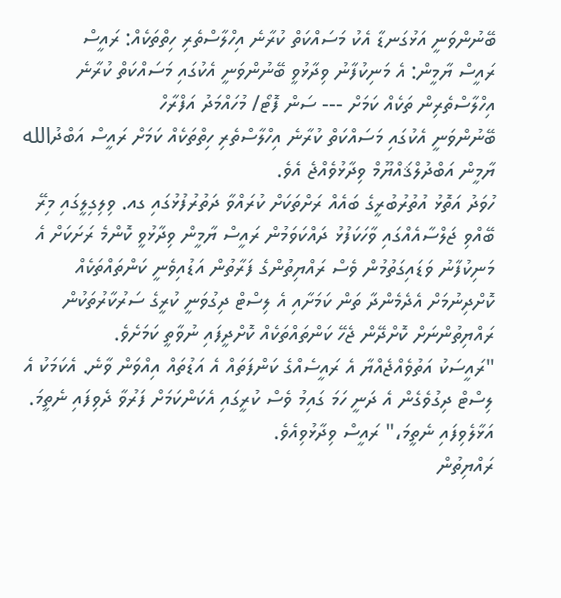ބޭނުންވަނީ އަޅުގަނޑާ އެކު މަސައްކަތް ކުރާނެ އިހްލާސްތެރި ހިތްތަކެއް: ރައީސް
ރައީސް ޔާމީން: އެ މަނިކުފާނު ވިދާޅުވީ ބޭނުންވަނީ އެކުގައި މަސައްކަތް ކުރާނެ އިހްލާސްތެރިން ތަކެއް ކަމަށް --- ސަން ފޮޓޯ/ މުހައްމަދު އަފްރާހް
ބޭނުންވަނީ އެކުގައި މަސައްކަތް ކުރާނެ އިހްލާސްތެރި ހިތްތަކެއް ކަމަށް ރައީސް އަބްދުالله ޔާމީން އަބްދުލްޤައްޔޫމް ވިދާޅުވެއްޖެ އެވެ.
ހުވަދު އަތޮޅު އުތުރުބުރީގެ ބައެއް ރަށްތަކަށް ކުރައްވާ ދަތުރުފުޅުގައި ގއ. ވިލިގިލީގައި މިރޭ ބޭއްވި ޖަލްސާއެއްގައި ވާހަކަފުޅު ދައްކަވަމުން ރައީސް ޔާމީން ވިދާޅުވީ ކޮންމެ ރަށަކަށް އެ މަނިކުފާނު ވަޑައިގަތުމުން ވެސް ރައްޔިތުންގެ ފަރާތުން އަޑުއިވެނީ ކަންތައްތަކެއް ކޮށްދިނުމަށް އެދެމެންދާ ތަން ކަމަށާއި އެ ލިސްޓް ދިގުވަނީ ކުރީގެ ސަރުކާރުތަކުން ރައްޔިތުންނަށް ކޮށްދޭން ޖެހޭ ކަންތައްތަކެއް ކޮށްދީފައި ނުވާތީ ކަމަށެވެ.
"ރައީސަކު އަތުވެއްޖެއްޔާ އެ ރައީސެއްގެ ކަންފަތައް އެ އަޑުތައް އިއްވަން ވާނެ. އެކަމަކު އެ ލިސްޓް ދިގުވެގެން އެ ދަނީ ހަމަ ގައިމު ވެސް ކުރީގައި އެކަންކަމަށް ފަރުވާ ދެވިފައި ނެތީމަ. އަޅާލެވިފައި ނެތީމަ،" ރައީސް ވިދާޅުވިއެވެ.
ރައްޔިތުން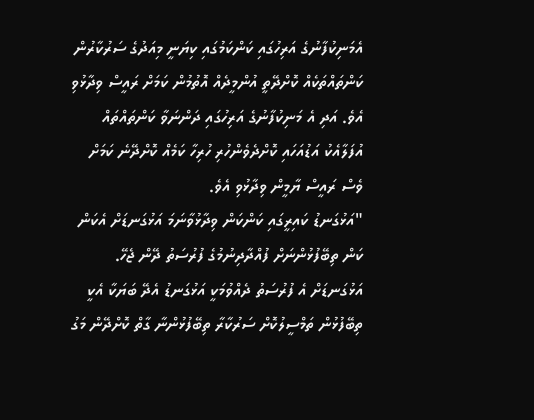އެމަނިކުފާނުގެ އަރިހުގައި ކަންކަމުގައި ކިޔަނީ މިއަދުގެ ސަރުކާރުން ކަންތައްތަކެއް ކޮށްދޭތީ އުންމީދެއް އޮތުމުން ކަމަށް ރައީސް ވިދާޅުވި އެވެ. އަދި އެ މަނިކުފާނުގެ އަރިހުގައި ދަންނަވާ ކަންތައްތައް އުފަލާއެކު އަޑުއަހައި ކޮށްދެވެންހުރި ހުރިހާ ކަމެއް ކޮށްދޭނެ ކަމަށް ވެސް ރައީސް ޔާމީން ވިދާޅުވި އެވެ.
"އަޅުގަނޑު ކައިރީގައި ކަންކަން ވިދާޅުވާނަމަ އަޅުގަނޑަށް އެކަން ކަން ތިބޭފުޅުންނަށް ފުއްދާދިނުމުގެ ފުރުސަތު ދޭން ޖެހޭ. އަޅުގަނޑަށް އެ ފުރުސަތު ދެއްވުމަކީ އަޅުގަނޑު އެދޭ ބަޔަކާ އެކީ ތިބޭފުޅުން ތަމްސީލުކޮށް ސަރުކާރާ ތިބޭފުޅުންނާ ގާތް ކޮށްދޭން މަގު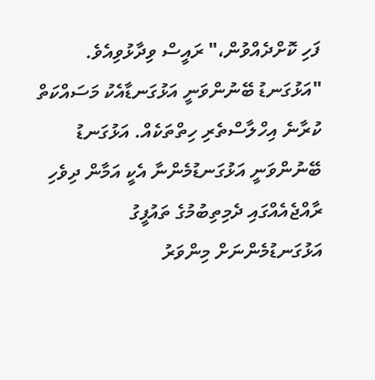ފަހި ކޮށްދެއްވުން،" ރައީސް ވިދާޅުވިއެވެ.
"އަޅުގަނޑު ބޭނުންވަނީ އަޅުގަނޑާއެކު މަސައްކަތް ކުރާނެ އިހްލާސްތެރި ހިތްތަކެއް. އަޅުގަނޑު ބޭނުންވަނީ އަޅުގަނޑުމެންނާ އެކީ އަމާން ދިވެހި ރާއްޖެއެއްގައި ދެމިތިބުމުގެ ތައުފީގު އަޅުގަނޑުމެންނަށް މިންވަރު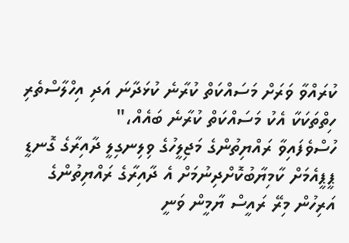ކުރައްވާ ވަރަށް މަސައްކަތް ކުރާނެ ކުޅަދާނަ އަދި އިހްލާސްތެރި ހިތްތަކަކާ އެކު މަސައްކަތް ކުރާނެ ބައެއް،"
ހުސްވެފައިވާ ރައްޔިތުންގެ މަޖިލީހުގެ ވިލިނގިލީ ދާއިރާގެ ގޮނޑީ ޕީޕީއެމަށް ކާމިޔާބުކޮށްދިނުމަށް އެ ދާއިރާގެ ރައްޔިތުންގެ އަރިހުން މިރޭ ރައީސް ޔާމީން ވަނީ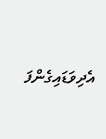އެދިވަޑައިގެންފަ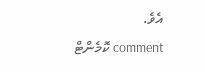އެވެ.
comment ކޮމެންޓް